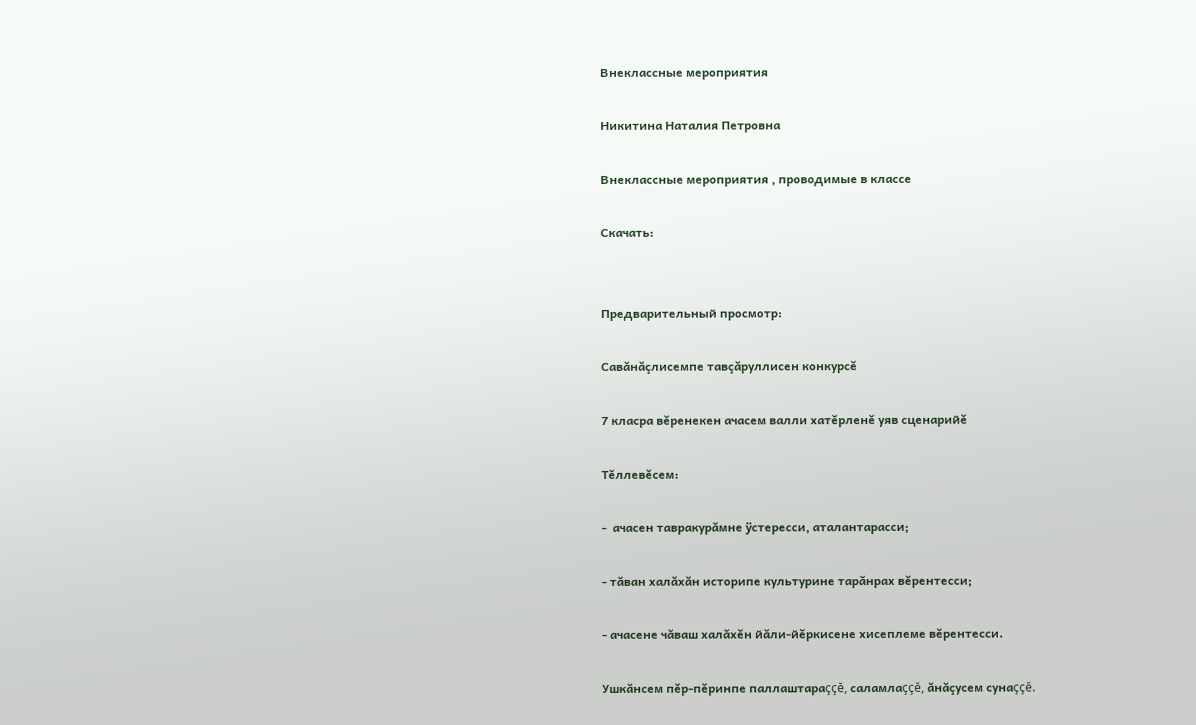Внеклассные мероприятия

Никитина Наталия Петровна

Внеклассные мероприятия , проводимые в классе

Скачать:


Предварительный просмотр:

Савăнăçлисемпе тавçăруллисен конкурсĕ

7 класра вĕренекен ачасем валли хатĕрленĕ уяв сценарийĕ

Тĕллевĕсем:

-  ачасен тавракурăмне ÿстересси, аталантарасси;

- тăван халăхăн историпе культурине тарăнрах вĕрентесси;

- ачасене чăваш халăхĕн йăли-йĕркисене хисеплеме вĕрентесси.

Ушкăнсем пĕр-пĕринпе паллаштараççĕ, саламлаççĕ, ăнăçусем сунаççĕ.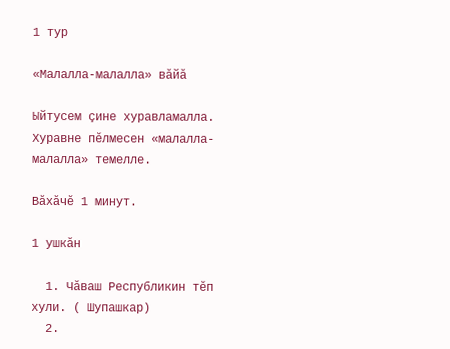1 тур

«Малалла-малалла» вăйă

Ыйтусем çине хуравламалла. Хуравне пĕлмесен «малалла-малалла» темелле.

Вăхăчĕ 1 минут.

1 ушкăн

  1. Чăваш Республикин тĕп хули. ( Шупашкар)
  2.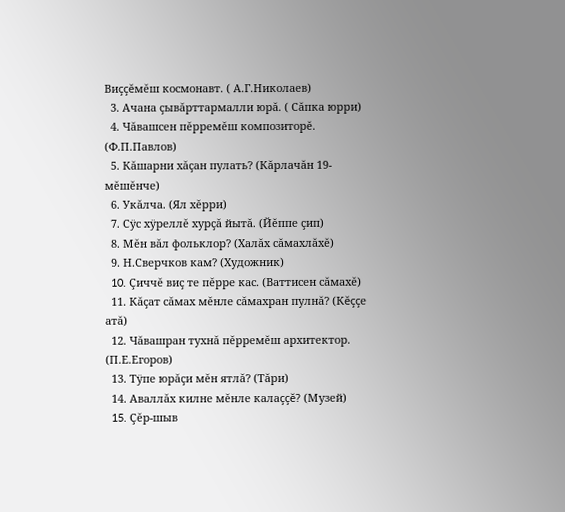Виççĕмĕш космонавт. ( А.Г.Николаев)
  3. Ачана çывăрттармалли юрă. ( Сăпка юрри)
  4. Чăвашсен пĕрремĕш композиторĕ. (Ф.П.Павлов)
  5. Кăшарни хăçан пулать? (Кăрлачăн 19-мĕшĕнче)
  6. Укăлча. (Ял хĕрри)
  7. Сÿс хÿреллĕ хурçă йытă. (Йĕппе çип)
  8. Мĕн вăл фольклор? (Халăх сăмахлăхĕ)
  9. Н.Сверчков кам? (Художник)
  10. Çиччĕ виç те пĕрре кас. (Ваттисен сăмахĕ)
  11. Кăçат сăмах мĕнле сăмахран пулнă? (Кĕççе атă)
  12. Чăвашран тухнă пĕрремĕш архитектор. (П.Е.Егоров)
  13. Тÿпе юрăçи мĕн ятлă? (Тăри)
  14. Аваллăх килне мĕнле калаççĕ? (Музей)
  15. Çĕр-шыв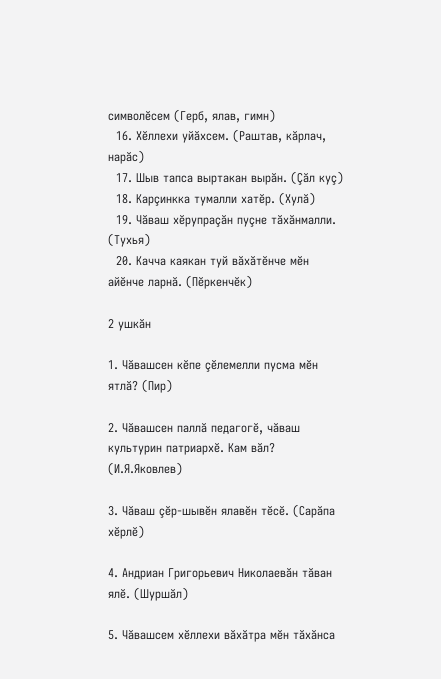символĕсем (Герб, ялав, гимн)
  16. Хĕллехи уйăхсем. (Раштав, кăрлач, нарăс)
  17. Шыв тапса выртакан вырăн. (Çăл куç)
  18. Карçинкка тумалли хатĕр. (Хулă)
  19. Чăваш хĕрупраçăн пуçне тăхăнмалли. (Тухья)
  20. Качча каякан туй вăхăтĕнче мĕн айĕнче ларнă. (Пĕркенчĕк)

2 ушкăн

1. Чăвашсен кĕпе çĕлемелли пусма мĕн ятлă? (Пир)

2. Чăвашсен паллă педагогĕ, чăваш культурин патриархĕ. Кам вăл? (И.Я.Яковлев)

3. Чăваш çĕр-шывĕн ялавĕн тĕсĕ. (Сарăпа хĕрлĕ)

4. Андриан Григорьевич Николаевăн тăван ялĕ. (Шуршăл)

5. Чăвашсем хĕллехи вăхăтра мĕн тăхăнса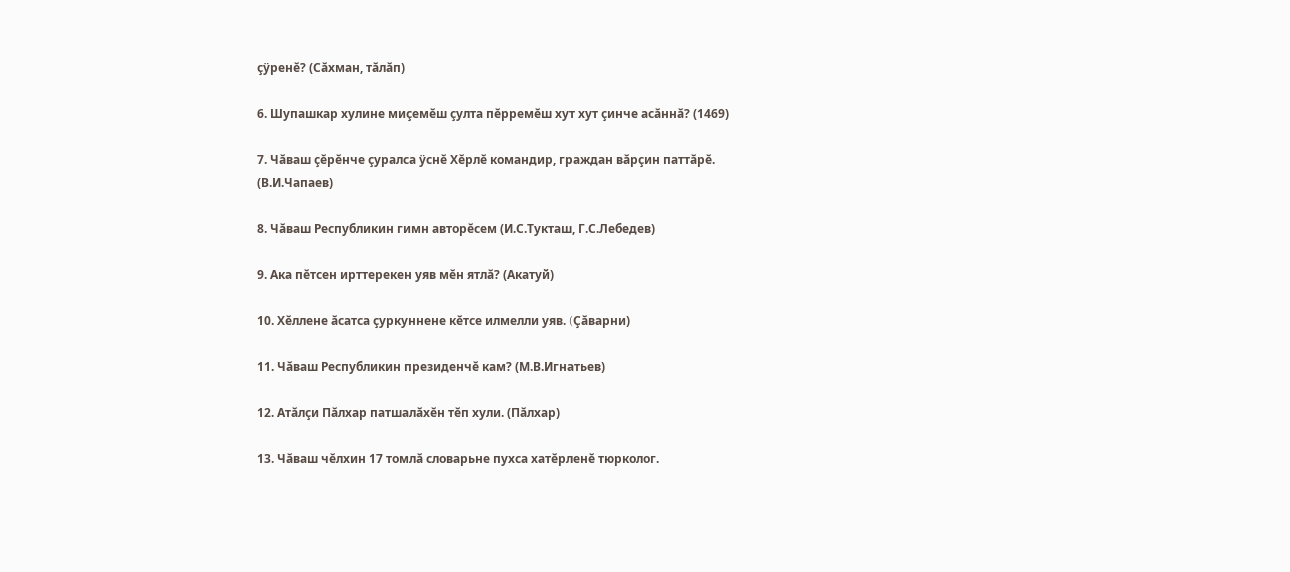çÿренĕ? (Сăхман, тăлăп)

6. Шупашкар хулине миçемĕш çулта пĕрремĕш хут хут çинче асăннă? (1469)

7. Чăваш çĕрĕнче çуралса ÿснĕ Хĕрлĕ командир, граждан вăрçин паттăрĕ. (В.И.Чапаев)

8. Чăваш Республикин гимн авторĕсем (И.С.Тукташ, Г.С.Лебедев)

9. Ака пĕтсен ирттерекен уяв мĕн ятлă? (Акатуй)

10. Хĕллене ăсатса çуркуннене кĕтсе илмелли уяв. (Çăварни)

11. Чăваш Республикин президенчĕ кам? (М.В.Игнатьев)

12. Атăлçи Пăлхар патшалăхĕн тĕп хули. (Пăлхар)

13. Чăваш чĕлхин 17 томлă словарьне пухса хатĕрленĕ тюрколог.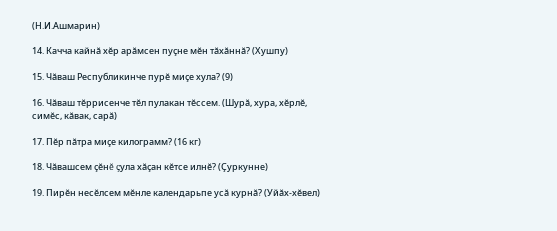(Н.И.Ашмарин)

14. Качча кайнă хĕр арăмсен пуçне мĕн тăхăннă? (Хушпу)

15. Чăваш Республикинче пурĕ миçе хула? (9)

16. Чăваш тĕррисенче тĕл пулакан тĕссем. (Шурă, хура, хĕрлĕ, симĕс, кăвак, сарă)

17. Пĕр пăтра миçе килограмм? (16 кг)

18. Чăвашсем çĕнĕ çула хăçан кĕтсе илнĕ? (Çуркунне)

19. Пирĕн несĕлсем мĕнле календарьпе усă курнă? (Уйăх-хĕвел)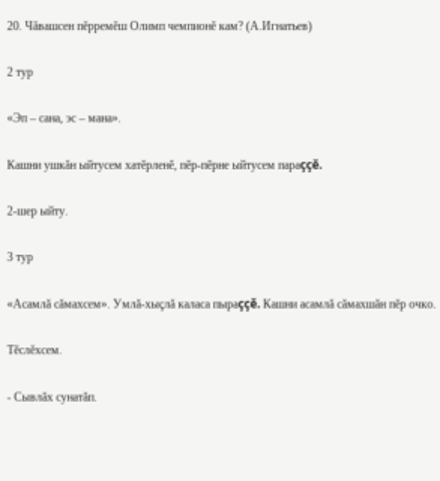20. Чăвашсен пĕрремĕш Олимп чемпионĕ кам? (А.Игнатьев)

2 тур

«Эп – сана, эс – мана».

Кашни ушкăн ыйтусем хатĕрленĕ, пĕр-пĕрне ыйтусем параççĕ.

2-шер ыйту.

3 тур

«Асамлă сăмахсем». Умлă-хыçлă каласа пыраççĕ. Кашни асамлă сăмахшăн пĕр очко.

Тĕслĕхсем.

- Сывлăх сунатăп.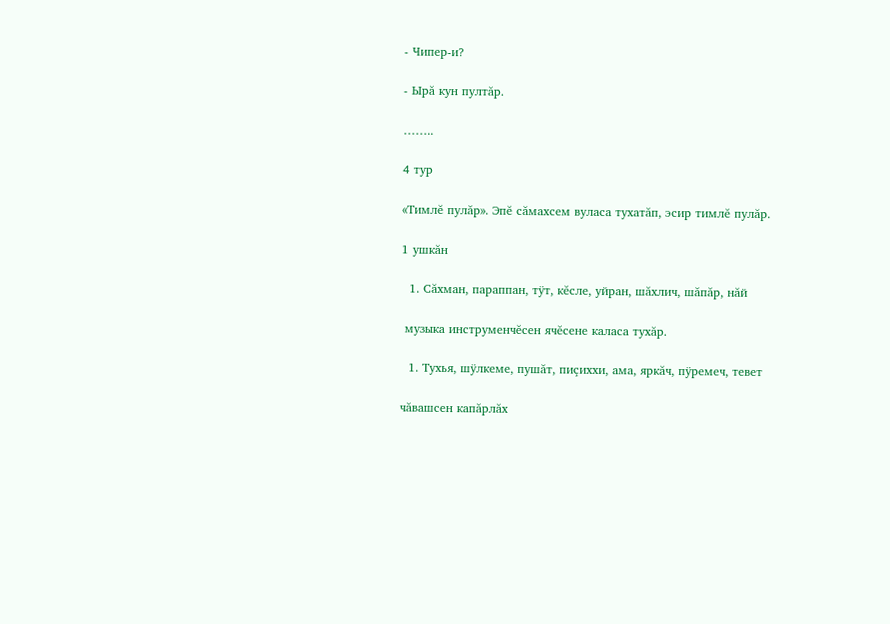- Чипер-и?

- Ырă кун пултăр.

……..

4 тур

«Тимлĕ пулăр». Эпĕ сăмахсем вуласа тухатăп, эсир тимлĕ пулăр.

1 ушкăн

  1. Сăхман, параппан, тÿт, кĕсле, уйран, шăхлич, шăпăр, нăй

 музыка инструменчĕсен ячĕсене каласа тухăр.

  1. Тухья, шÿлкеме, пушăт, пиçиххи, ама, яркăч, пÿремеч, тевет

чăвашсен капăрлăх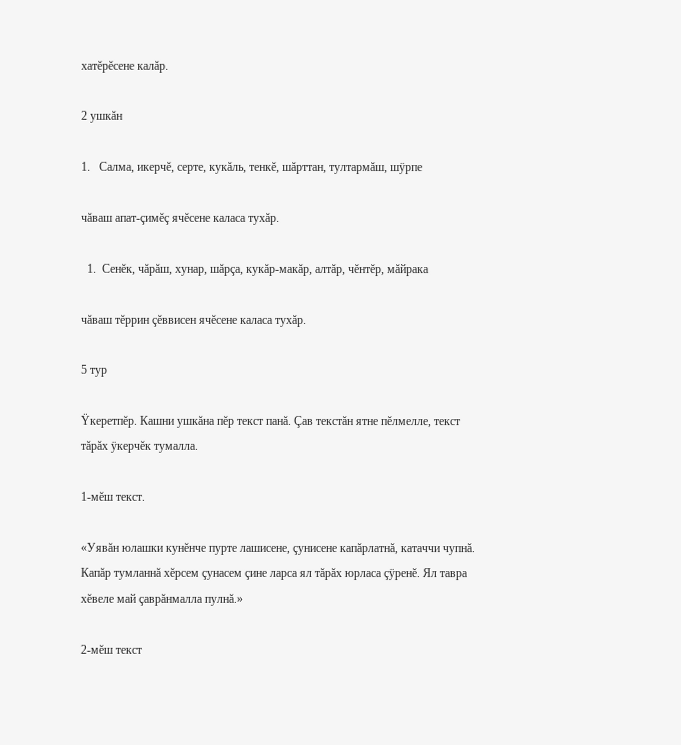хатĕрĕсене калăр.

2 ушкăн

1.   Салма, икерчĕ, серте, кукăль, тенкĕ, шăрттан, тултармăш, шÿрпе

чăваш апат-çимĕç ячĕсене каласа тухăр.

  1.  Сенĕк, чăрăш, хунар, шăрçа, кукăр-макăр, алтăр, чĕнтĕр, мăйрака

чăваш тĕррин çĕввисен ячĕсене каласа тухăр.

5 тур

Ÿкеретпĕр. Кашни ушкăна пĕр текст панă. Çав текстăн ятне пĕлмелле, текст тăрăх ÿкерчĕк тумалла.

1-мĕш текст.

«Уявăн юлашки кунĕнче пурте лашисене, çунисене капăрлатнă, катаччи чупнă. Капăр тумланнă хĕрсем çунасем çине ларса ял тăрăх юрласа çÿренĕ. Ял тавра хĕвеле май çаврăнмалла пулнă.»

2-мĕш текст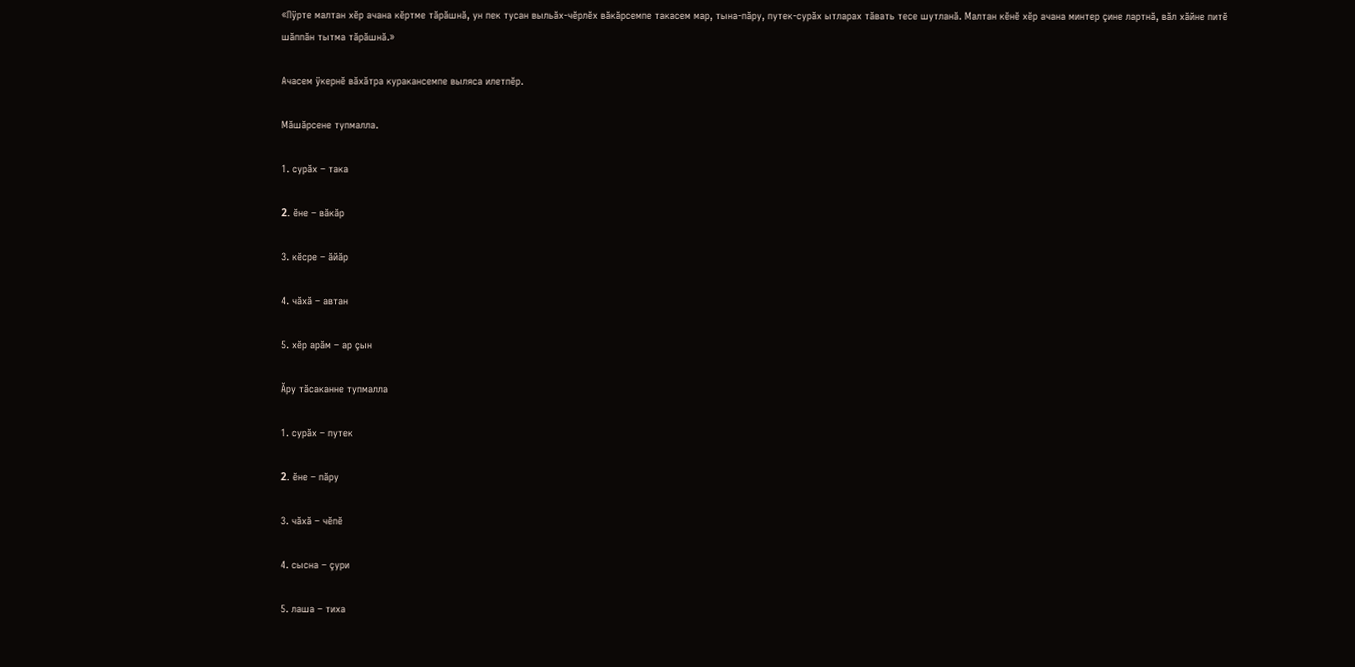«Пÿрте малтан хĕр ачана кĕртме тăрăшнă, ун пек тусан выльăх-чĕрлĕх вăкăрсемпе такасем мар, тына-пăру, путек-сурăх ытларах тăвать тесе шутланă. Малтан кĕнĕ хĕр ачана минтер çине лартнă, вăл хăйне питĕ шăппăн тытма тăрăшнă.»

Ачасем ÿкернĕ вăхăтра куракансемпе выляса илетпĕр.

Мăшăрсене тупмалла.

1. сурăх – така

2. ĕне – вăкăр

3. кĕсре – ăйăр

4. чăхă – автан

5. хĕр арăм – ар çын

Ăру тăсаканне тупмалла

1. сурăх – путек

2. ĕне – пăру

3. чăхă – чĕпĕ

4. сысна – çури

5. лаша – тиха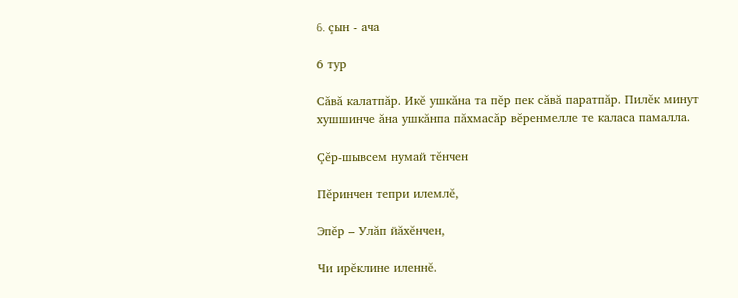6. çын - ача

6 тур

Сăвă калатпăр. Икĕ ушкăна та пĕр пек сăвă паратпăр. Пилĕк минут хушшинче ăна ушкăнпа пăхмасăр вĕренмелле те каласа памалла.

Çĕр-шывсем нумай тĕнчен

Пĕринчен тепри илемлĕ,

Эпĕр – Улăп йăхĕнчен,

Чи ирĕклине иленнĕ.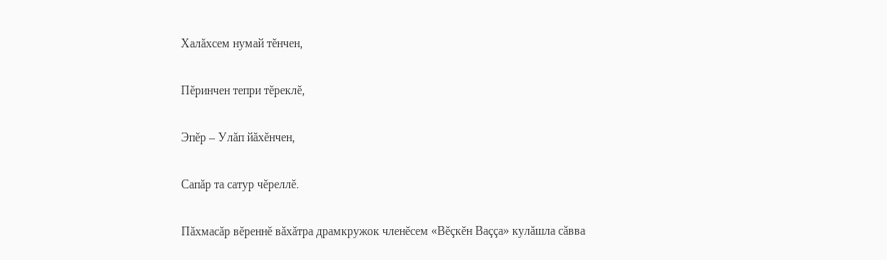Халăхсем нумай тĕнчен,

Пĕринчен тепри тĕреклĕ,

Эпĕр – Улăп йăхĕнчен,

Сапăр та сатур чĕреллĕ.

Пăхмасăр вĕреннĕ вăхăтра драмкружок членĕсем «Вĕçкĕн Ваççа» кулăшла сăвва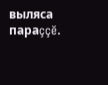выляса параççĕ.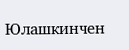Юлашкинчен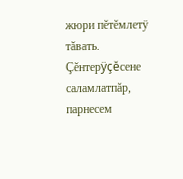жюри пĕтĕмлетÿ тăвать. Çĕнтерÿçĕсене саламлатпăр, парнесем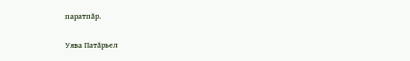паратпăр.

Уява Патăрьел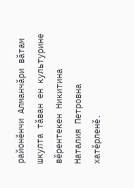районĕнчи Алманчăри вăтам шкулта тăван ен культурине вĕрентекен Никитина Наталия Петровна хатĕрленĕ.